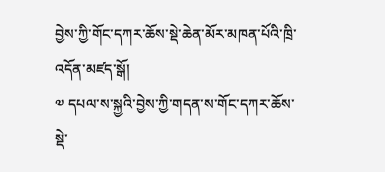བྱེས་ཀྱི་གོང་དཀར་ཆོས་སྡེ་ཆེན་མོར་མཁན་པོའི་ཁྲི་འདོན་མཛད་སྒོ།
༧ དཔལ་ས་སྐྱའི་བྱེས་ཀྱི་གདན་ས་གོང་དཀར་ཆོས་སྡེ་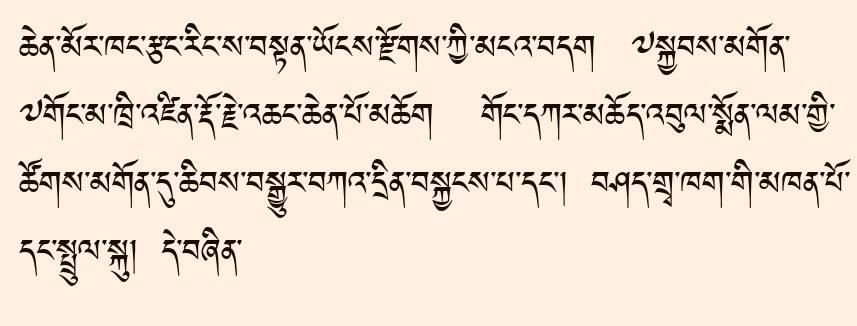ཆེན་མོར་ཁང་རྩང་རིང་ས་བསྟན་ཡོངས་རྫོགས་ཀྱི་མངའ་བདག   ༧སྐྱབས་མགོན་  ༧གོང་མ་ཁྲི་འཛིན་རྡོ་རྗེ་འཆང་ཆེན་པོ་མཆོག    གོང་དཀར་མཆོད་འབུལ་སྨོན་ལམ་གྱི་ཚོགས་མགོན་དུ་ཆིབས་བསྒྱུར་བཀའ་དྲིན་བསྐྱངས་པ་དང་།  བཤད་གྲྭ་ཁག་གི་མཁན་པོ་དང་སྤྲུལ་སྐུ།  དེ་བཞིན་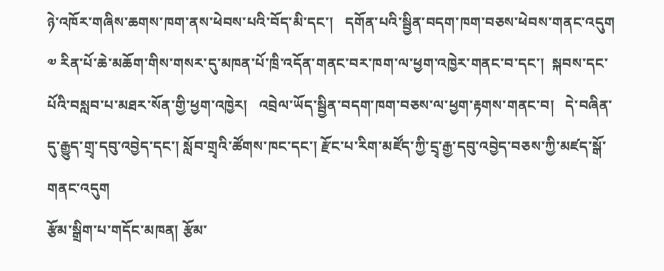ཉེ་འཁོར་གཞིས་ཆགས་ཁག་ནས་ཕེབས་པའི་བོད་མི་དང་།   དགོན་པའི་སྦྱིན་བདག་ཁག་བཅས་ཕེབས་གནང་འདུག   ༧ རིན་པོ་ཆེ་མཆོག་གིས་གསར་དུ་མཁན་པོ་ཁྲི་འདོན་གནང་བར་ཁག་ལ་ཕྱག་འཁྱེར་གནང་བ་དང་།  སྐབས་དང་པོའི་བསླབ་པ་མཐར་སོན་གྱི་ཕྱག་འཁྱེར།   འབྲེལ་ཡོད་སྦྱིན་བདག་ཁག་བཅས་ལ་ཕྱག་རྟགས་གནང་བ།   དེ་བཞིན་དུ་རྒྱུད་གྲྭ་དབུ་འབྱེད་དང་། སློབ་གྲྭའི་ཚོགས་ཁང་དང་། རྫོང་པ་རིག་མཛོད་ཀྱི་དྲྭ་རྒྱ་དབུ་འབྱེད་བཅས་ཀྱི་མཛད་སྒོ་གནང་འདུག
རྩོམ་སྒྲིག་པ་གདོང་མཁན། རྩོམ་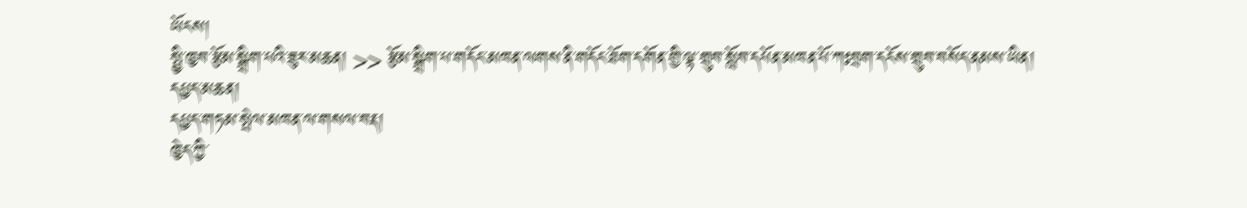ཡོངས།
སྤྱི་ཁྱབ་རྩོམ་སྒྲིག་པའི་ཟུར་མཆན། >> རྩོམ་སྒྲིག་པ་གདོང་མཁན་ལགས་ནི་གདོང་ཐོག་དགོན་གྱི་ལྟ་གྲུབ་སློབ་དཔོན་མཁན་པོ་ཀཿབྲག་དངོས་གྲུབ་བསོད་ནམས་ཡིན།
དཔྱད་མཆན།
དཔྱད་གཏམ་སྤེལ་མཁན་ལ་གསལ་བརྡ།
ཁྱེད་ཀྱི་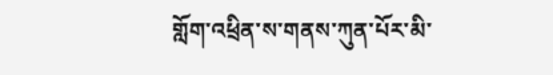གློག་འཕྲིན་ས་གནས་ཀུན་པོར་མི་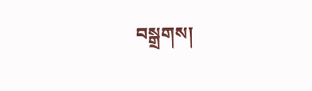བསྒྲགས།